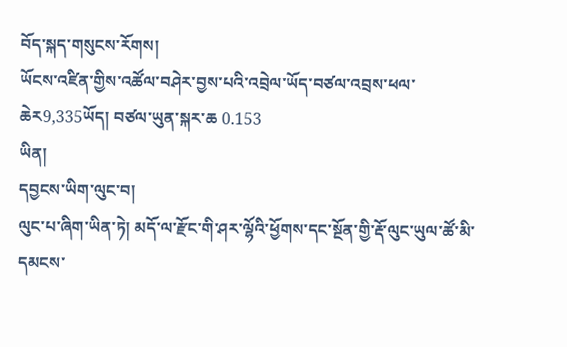བོད་སྐད་གསུངས་རོགས།
ཡོངས་འཛིན་གྱིས་འཚོལ་བཤེར་བྱས་པའི་འབྲེལ་ཡོད་བཙལ་འབྲས་ཕལ་ཆེར9,335ཡོད། བཙལ་ཡུན་སྐར་ཆ 0.153
ཡིན།
དབྱངས་ཡིག་ལུང་བ།
ལུང་པ་ཞིག་ཡིན་ཏེ། མདོ་ལ་རྫོང་གི་ཤར་ལྷོའི་ཕྱོགས་དང་སྔོན་གྱི་རྡོ་ལུང་ཡུལ་ཚོ་མི་དམངས་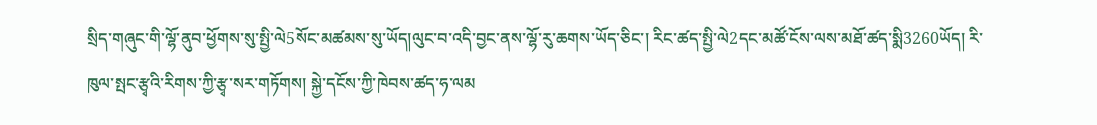སྲིད་གཞུང་གི་ལྷོ་ནུབ་ཕྱོགས་སུ་སྤྱི་ལེ5སོང་མཚམས་སུ་ཡོད།ལུང་བ་འདི་བྱང་ནས་ལྷོ་རུ་ཆགས་ཡོད་ཅིང་། རིང་ཚད་སྤྱི་ལེ2དང་མཚོ་ངོས་ལས་མཐོ་ཚད་སྨི3260ཡོད། རི་ཁུལ་སྤང་རྩྭའི་རིགས་ཀྱི་རྩྭ་སར་གཏོགས། སྐྱེ་དངོས་ཀྱི་ཁེབས་ཚད་ཧ་ལམ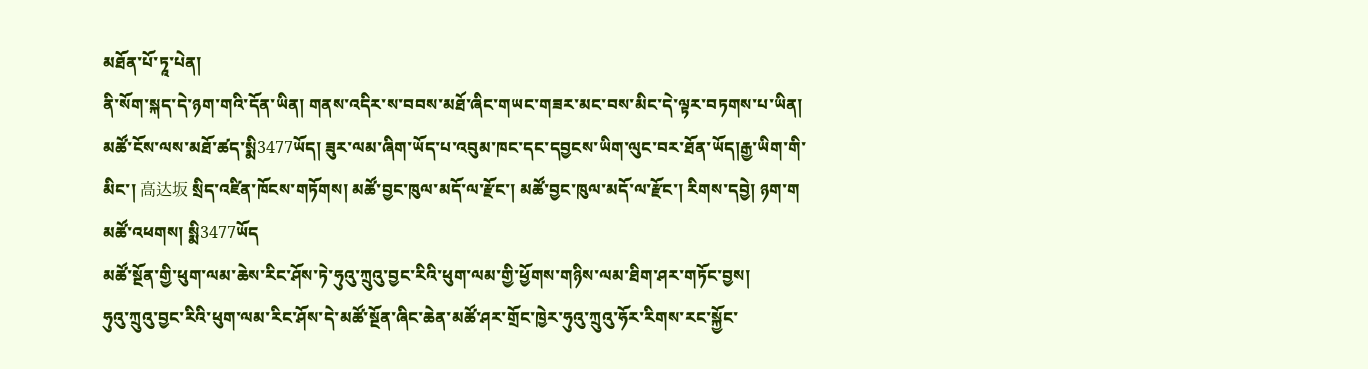མཐོན་པོ་ཏཱ་པེན།
ནི་སོག་སྐད་དེ་ཉག་གའི་དོན་ཡིན། གནས་འདིར་ས་བབས་མཐོ་ཞིང་གཡང་གཟར་མང་བས་མིང་དེ་ལྟར་བཏགས་པ་ཡིན། མཚོ་ངོས་ལས་མཐོ་ཚད་སྨི3477ཡོད། ཟུར་ལམ་ཞིག་ཡོད་པ་འབུམ་ཁང་དང་དབྱངས་ཡིག་ལུང་བར་ཐོན་ཡོད།རྒྱ་ཡིག་གི་མིང་། 高达坂 སྲིད་འཛིན་ཁོངས་གཏོགས། མཚོ་བྱང་ཁུལ་མདོ་ལ་རྫོང་། མཚོ་བྱང་ཁུལ་མདོ་ལ་རྫོང་། རིགས་དབྱེ། ཉག་ག མཚོ་འཕགས། སྨི3477ཡོད
མཚོ་སྔོན་གྱི་ཕུག་ལམ་ཆེས་རིང་ཤོས་ཏེ་ཧུའུ་ཀྲུའུ་བྱང་རིའི་ཕུག་ལམ་གྱི་ཕྱོགས་གཉིས་ལམ་ཐིག་ཤར་གཏོང་བྱས།
ཧུའུ་ཀྲུའུ་བྱང་རིའི་ཕུག་ལམ་རིང་ཤོས་དེ་མཚོ་སྔོན་ཞིང་ཆེན་མཚོ་ཤར་གྲོང་ཁྱེར་ཧུའུ་ཀྲུའུ་ཧོར་རིགས་རང་སྐྱོང་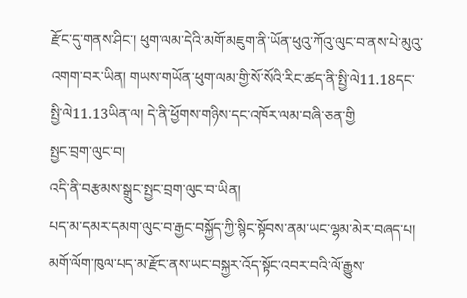རྫོང་དུ་གནས་ཤིང་། ཕུག་ལམ་དེའི་མགོ་མཇུག་ནི་ཡོན་ཕུའུ་ཀོའུ་ལུང་བ་ནས་པེ་མུའུ་འགག་བར་ཡིན། གཡས་གཡོན་ཕུག་ལམ་གྱི་སོ་སོའི་རིང་ཚད་ནི་སྤྱི་ལེ11.18དང་སྤྱི་ལེ11.13ཡིན་ལ། དེ་ནི་ཕྱོགས་གཉིས་དང་འཁོར་ལམ་བཞི་ཅན་གྱི
སྤྱང་བྲག་ལུང་བ།
འདི་ནི་བརྩམས་སྒྲུང་སྤྱང་བྲག་ལུང་བ་ཡིན།
པད་མ་དམར་དམག་ལུང་བ་རྒྱང་བསྐྱོད་ཀྱི་སྙིང་སྟོབས་ནམ་ཡང་ལྷམ་མེར་བཞད་པ།
མགོ་ལོག་ཁུལ་པད་མ་རྫོང་ནས་ཡང་བསྐྱར་འོད་སྟོང་འབར་བའི་ལོ་རྒྱུས་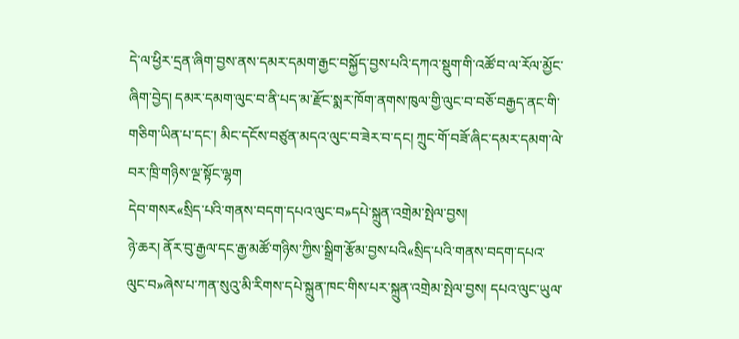དེ་ལ་ཕྱིར་དྲན་ཞིག་བྱས་ནས་དམར་དམག་རྒྱང་བསྐྱོད་བྱས་པའི་དཀའ་སྡུག་གི་འཚོ་བ་ལ་རོལ་མྱོང་ཞིག་བྱེད། དམར་དམག་ལུང་བ་ནི་པད་མ་རྫོང་སྨར་ཁོག་ནགས་ཁུལ་གྱི་ལུང་བ་བཅོ་བརྒྱད་ནང་གི་གཅིག་ཡིན་པ་དང་། མིང་དངོས་བཙུན་མདའ་ལུང་བ་ཟེར་བ་དང། ཀྲུང་གོ་བཟོ་ཞིང་དམར་དམག་ལེ་བར་ཁྲི་གཉིས་ལྔ་སྟོང་ལྷག
དེབ་གསར«སྲིད་པའི་གནས་བདག་དཔའ་ལུང་བ»དཔེ་སྐྲུན་འགྲེམ་སྤེལ་བྱས།
ཉེ་ཆར། ནོར་བུ་རྒྱལ་དང་རྒྱ་མཚོ་གཉིས་ཀྱིས་སྒྲིག་རྩོམ་བྱས་པའི«སྲིད་པའི་གནས་བདག་དཔའ་ལུང་བ»ཞེས་པ་ཀན་སུའུ་མི་རིགས་དཔེ་སྐྲུན་ཁང་གིས་པར་སྐྲུན་འགྲེམ་སྤེལ་བྱས། དཔའ་ལུང་ཡུལ་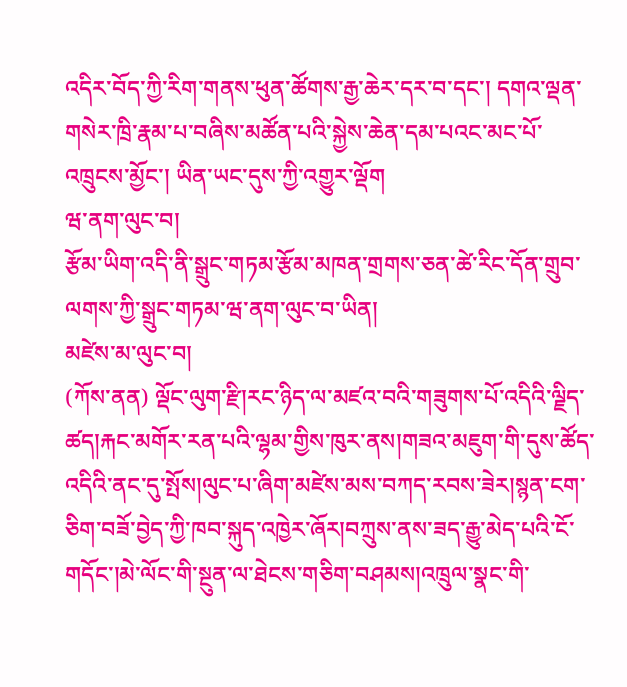འདིར་བོད་ཀྱི་རིག་གནས་ཕུན་ཚོགས་རྒྱ་ཆེར་དར་བ་དང་། དགའ་ལྡན་གསེར་ཁྲི་རྣམ་པ་བཞིས་མཚོན་པའི་སྐྱེས་ཆེན་དམ་པའང་མང་པོ་འཁྲུངས་མྱོང་། ཡིན་ཡང་དུས་ཀྱི་འགྱུར་ལྡོག
ཝ་ནག་ལུང་བ།
རྩོམ་ཡིག་འདི་ནི་སྒྲུང་གཏམ་རྩོམ་མཁན་གྲགས་ཅན་ཚེ་རིང་དོན་གྲུབ་ལགས་ཀྱི་སྒྲུང་གཏམ་ཝ་ནག་ལུང་བ་ཡིན།
མཛེས་མ་ལུང་བ།
(ཀོས་ནན) ལྡོང་ལུག་རྫི།རང་ཉིད་ལ་མཛའ་བའི་གཟུགས་པོ་འདིའི་ལྗིད་ཚད།རྐང་མགོར་རན་པའི་ལྷམ་གྱིས་ཁུར་ནས།གཟའ་མཇུག་གི་དུས་ཚོད་འདིའི་ནང་དུ་སྤོས།ལུང་པ་ཞིག་མཛེས་མས་བཀད་རབས་ཟེར།སྙན་ངག་ཅིག་བཟོ་བྱེད་ཀྱི་ཁབ་སྐུད་འཁྱེར་ཞོར།བཀྲུས་ནས་ཟད་རྒྱུ་མེད་པའི་ངོ་གདོང་།མེ་ལོང་གི་སྔུན་ལ་ཐེངས་གཅིག་བཤམས།འཁྲུལ་སྣང་གི་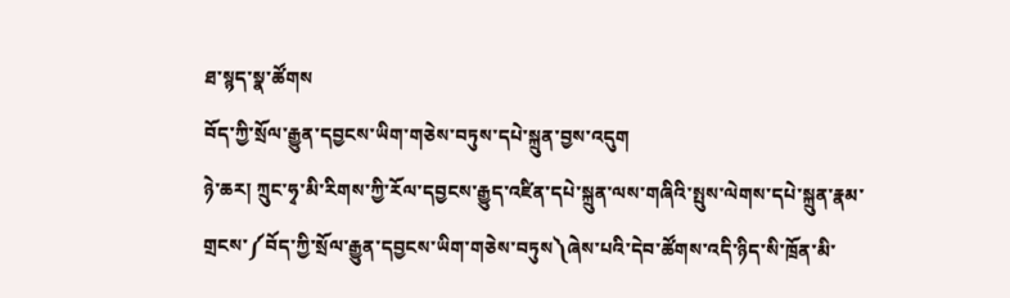ཐ་སྙད་སྣ་ཚོགས
བོད་ཀྱི་སྲོལ་རྒྱུན་དབྱངས་ཡིག་གཅེས་བཏུས་དཔེ་སྐྲུན་བྱས་འདུག
ཉེ་ཆར། ཀྲུང་ཧྭ་མི་རིགས་ཀྱི་རོལ་དབྱངས་རྒྱུད་འཛིན་དཔེ་སྐྲུན་ལས་གཞིའི་སྤུས་ལེགས་དཔེ་སྐྲུན་རྣམ་གྲངས་༼བོད་ཀྱི་སྲོལ་རྒྱུན་དབྱངས་ཡིག་གཅེས་བཏུས༽ཞེས་པའི་དེབ་ཚོགས་འདི་ཉིད་སི་ཁྲོན་མི་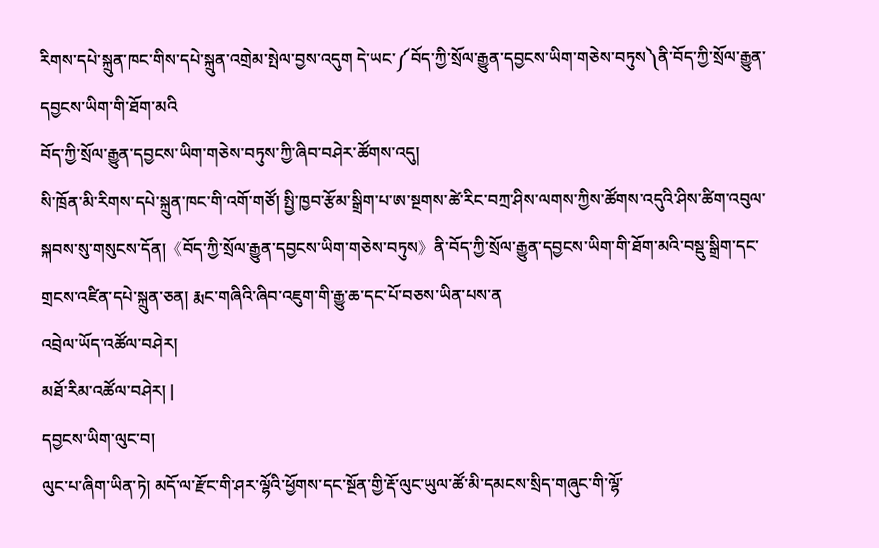རིགས་དཔེ་སྐྲུན་ཁང་གིས་དཔེ་སྐྲུན་འགྲེམ་སྤེལ་བྱས་འདུག དེ་ཡང་༼བོད་ཀྱི་སྲོལ་རྒྱུན་དབྱངས་ཡིག་གཅེས་བཏུས༽ནི་བོད་ཀྱི་སྲོལ་རྒྱུན་དབྱངས་ཡིག་གི་ཐོག་མའི
བོད་ཀྱི་སྲོལ་རྒྱུན་དབྱངས་ཡིག་གཅེས་བཏུས་ཀྱི་ཞིབ་བཤེར་ཚོགས་འདུ།
སི་ཁྲོན་མི་རིགས་དཔེ་སྐྲུན་ཁང་གི་འགོ་གཙོ། སྤྱི་ཁྱབ་རྩོམ་སྒྲིག་པ་ཨ་སྔགས་ཚེ་རིང་བཀྲ་ཤིས་ལགས་ཀྱིས་ཚོགས་འདུའི་ཤིས་ཚིག་འབུལ་སྐབས་སུ་གསུངས་དོན།《བོད་ཀྱི་སྲོལ་རྒྱུན་དབྱངས་ཡིག་གཅེས་བཏུས》ནི་བོད་ཀྱི་སྲོལ་རྒྱུན་དབྱངས་ཡིག་གི་ཐོག་མའི་བསྡུ་སྒྲིག་དང་གྲངས་འཛིན་དཔེ་སྐྲུན་ཅན། རྨང་གཞིའི་ཞིབ་འཇུག་གི་རྒྱུ་ཆ་དང་པོ་བཅས་ཡིན་པས་ན
འབྲེལ་ཡོད་འཚོལ་བཤེར།
མཐོ་རིམ་འཚོལ་བཤེར། |
དབྱངས་ཡིག་ལུང་བ།
ལུང་པ་ཞིག་ཡིན་ཏེ། མདོ་ལ་རྫོང་གི་ཤར་ལྷོའི་ཕྱོགས་དང་སྔོན་གྱི་རྡོ་ལུང་ཡུལ་ཚོ་མི་དམངས་སྲིད་གཞུང་གི་ལྷོ་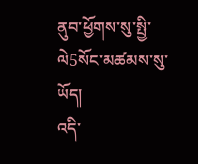ནུབ་ཕྱོགས་སུ་སྤྱི་ལེ5སོང་མཚམས་སུ་ཡོད།
འདི་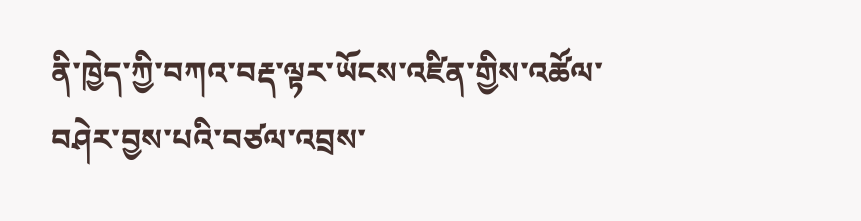ནི་ཁྱེད་ཀྱི་བཀའ་བརྡ་ལྟར་ཡོངས་འཛིན་གྱིས་འཚོལ་བཤེར་བྱས་པའི་བཙལ་འབྲས་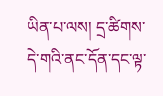ཡིན་པ་ལས། དྲ་ཚིགས་དེ་གའི་ནང་དོན་དང་ལྟ་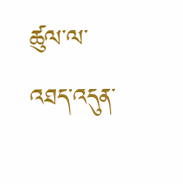ཚུལ་ལ་འཐད་འདུན་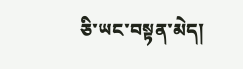ཅི་ཡང་བསྟན་མེད།